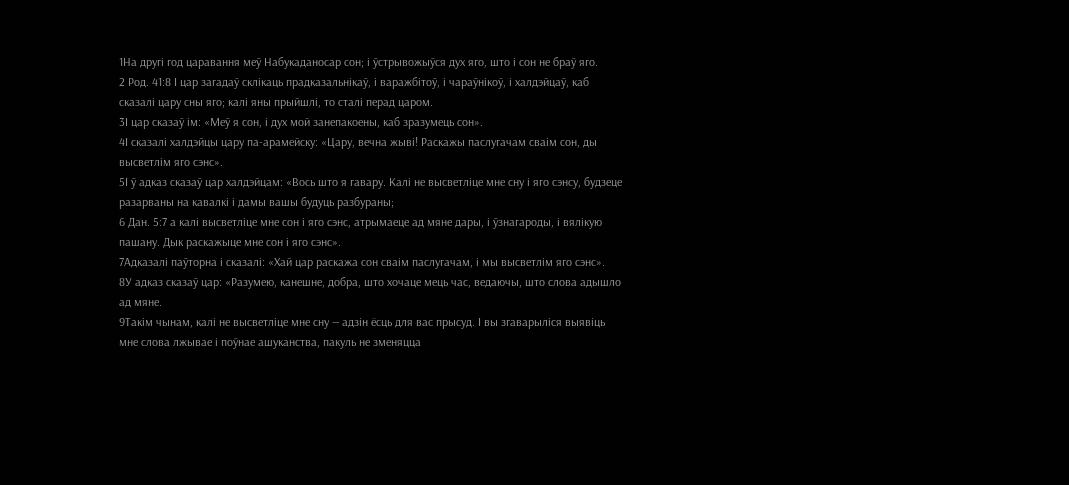1На другі год царавання меў Набукаданосар сон; і ўстрывожыўся дух яго, што і сон не браў яго.
2 Род. 41:8 І цар загадаў склікаць прадказальнікаў, і варажбітоў, і чараўнікоў, і халдэйцаў, каб сказалі цару сны яго; калі яны прыйшлі, то сталі перад царом.
3І цар сказаў ім: «Меў я сон, і дух мой занепакоены, каб зразумець сон».
4І сказалі халдэйцы цару па-арамейску: «Цару, вечна жыві! Раскажы паслугачам сваім сон, ды высветлім яго сэнс».
5І ў адказ сказаў цар халдэйцам: «Вось што я гавару. Калі не высветліце мне сну і яго сэнсу, будзеце разарваны на кавалкі і дамы вашы будуць разбураны;
6 Дан. 5:7 а калі высветліце мне сон і яго сэнс, атрымаеце ад мяне дары, і ўзнагароды, і вялікую пашану. Дык раскажыце мне сон і яго сэнс».
7Адказалі паўторна і сказалі: «Хай цар раскажа сон сваім паслугачам, і мы высветлім яго сэнс».
8У адказ сказаў цар: «Разумею, канешне, добра, што хочаце мець час, ведаючы, што слова адышло ад мяне.
9Такім чынам, калі не высветліце мне сну — адзін ёсць для вас прысуд. І вы згаварыліся выявіць мне слова лжывае і поўнае ашуканства, пакуль не зменяцца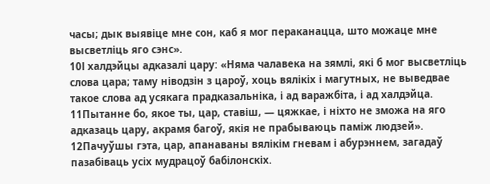часы; дык выявіце мне сон, каб я мог пераканацца, што можаце мне высветліць яго сэнс».
10І халдэйцы адказалі цару: «Няма чалавека на зямлі, які б мог высветліць слова цара; таму ніводзін з цароў, хоць вялікіх і магутных, не выведвае такое слова ад усякага прадказальніка, і ад варажбіта, і ад халдэйца.
11Пытанне бо, якое ты, цар, ставіш, — цяжкае, і ніхто не зможа на яго адказаць цару, акрамя багоў, якія не прабываюць паміж людзей».
12Пачуўшы гэта, цар, апанаваны вялікім гневам і абурэннем, загадаў пазабіваць усіх мудрацоў бабілонскіх.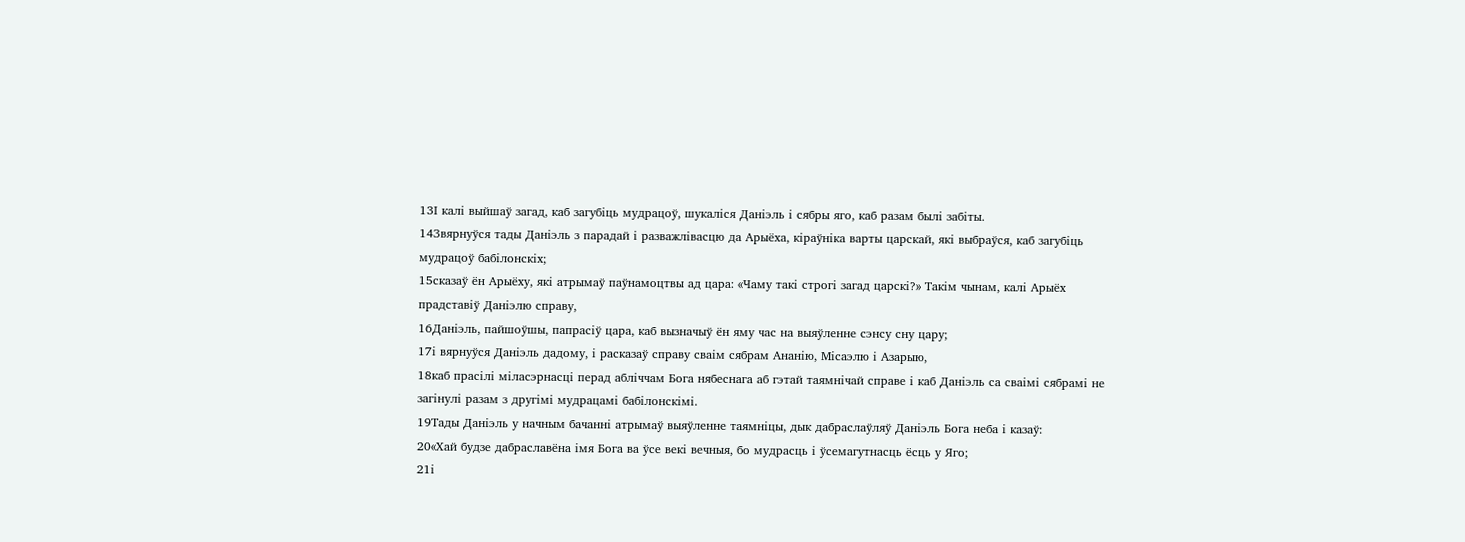13І калі выйшаў загад, каб загубіць мудрацоў, шукаліся Даніэль і сябры яго, каб разам былі забіты.
14Звярнуўся тады Даніэль з парадай і разважлівасцю да Арыёха, кіраўніка варты царскай, які выбраўся, каб загубіць мудрацоў бабілонскіх;
15сказаў ён Арыёху, які атрымаў паўнамоцтвы ад цара: «Чаму такі строгі загад царскі?» Такім чынам, калі Арыёх прадставіў Даніэлю справу,
16Даніэль, пайшоўшы, папрасіў цара, каб вызначыў ён яму час на выяўленне сэнсу сну цару;
17і вярнуўся Даніэль дадому, і расказаў справу сваім сябрам Ананію, Місаэлю і Азарыю,
18каб прасілі міласэрнасці перад абліччам Бога нябеснага аб гэтай таямнічай справе і каб Даніэль са сваімі сябрамі не загінулі разам з другімі мудрацамі бабілонскімі.
19Тады Даніэль у начным бачанні атрымаў выяўленне таямніцы, дык дабраслаўляў Даніэль Бога неба і казаў:
20«Хай будзе дабраславёна імя Бога ва ўсе векі вечныя, бо мудрасць і ўсемагутнасць ёсць у Яго;
21і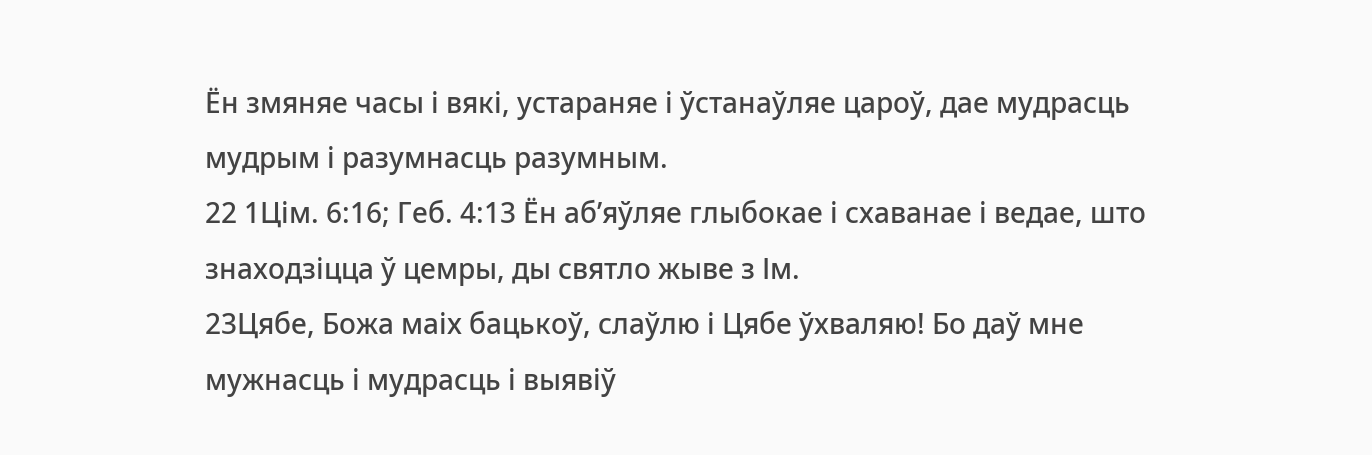Ён змяняе часы і вякі, устараняе і ўстанаўляе цароў, дае мудрасць мудрым і разумнасць разумным.
22 1Цім. 6:16; Геб. 4:13 Ён аб’яўляе глыбокае і схаванае і ведае, што знаходзіцца ў цемры, ды святло жыве з Ім.
23Цябе, Божа маіх бацькоў, слаўлю і Цябе ўхваляю! Бо даў мне мужнасць і мудрасць і выявіў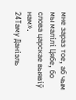мне зараз тое, аб чым мы малілі Цябе, бо слова царскае выявіў нам».
24Таму Даніэль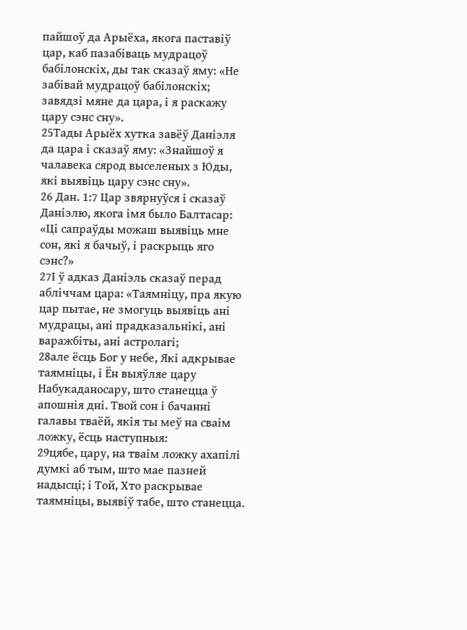пайшоў да Арыёха, якога паставіў цар, каб пазабіваць мудрацоў бабілонскіх, ды так сказаў яму: «Не забівай мудрацоў бабілонскіх; завядзі мяне да цара, і я раскажу цару сэнс сну».
25Тады Арыёх хутка завёў Даніэля да цара і сказаў яму: «Знайшоў я чалавека сярод выселеных з Юды, які выявіць цару сэнс сну».
26 Дан. 1:7 Цар звярнуўся і сказаў Даніэлю, якога імя было Балтасар: «Ці сапраўды можаш выявіць мне сон, які я бачыў, і раскрыць яго сэнс?»
27І ў адказ Даніэль сказаў перад абліччам цара: «Таямніцу, пра якую цар пытае, не змогуць выявіць ані мудрацы, ані прадказальнікі, ані варажбіты, ані астролагі;
28але ёсць Бог у небе, Які адкрывае таямніцы, і Ён выяўляе цару Набукаданосару, што станецца ў апошнія дні. Твой сон і бачанні галавы тваёй, якія ты меў на сваім ложку, ёсць наступныя:
29цябе, цару, на тваім ложку ахапілі думкі аб тым, што мае пазней надысці; і Той, Хто раскрывае таямніцы, выявіў табе, што станецца.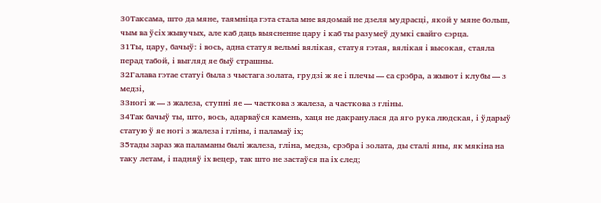30Таксама, што да мяне, таямніца гэта стала мне вядомай не дзеля мудрасці, якой у мяне больш, чым ва ўсіх жывучых, але каб даць выясненне цару і каб ты разумеў думкі свайго сэрца.
31Ты, цару, бачыў: і вось, адна статуя вельмі вялікая, статуя гэтая, вялікая і высокая, стаяла перад табой, і выгляд яе быў страшны.
32Галава гэтае статуі была з чыстага золата, грудзі ж яе і плечы — са срэбра, а жывот і клубы — з медзі,
33ногі ж — з жалеза, ступні яе — часткова з жалеза, а часткова з гліны.
34Так бачыў ты, што, вось, адарваўся камень, хаця не дакранулася да яго рука людская, і ўдарыў статую ў яе ногі з жалеза і гліны, і паламаў іх;
35тады зараз жа паламаны былі жалеза, гліна, медзь, срэбра і золата, ды сталі яны, як мякіна на таку летам, і падняў іх вецер, так што не застаўся па іх след;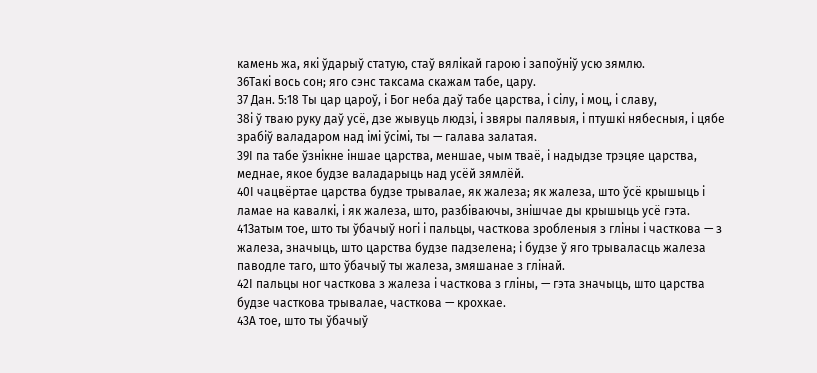камень жа, які ўдарыў статую, стаў вялікай гарою і запоўніў усю зямлю.
36Такі вось сон; яго сэнс таксама скажам табе, цару.
37 Дан. 5:18 Ты цар цароў, і Бог неба даў табе царства, і сілу, і моц, і славу,
38і ў тваю руку даў усё, дзе жывуць людзі, і звяры палявыя, і птушкі нябесныя, і цябе зрабіў валадаром над імі ўсімі, ты — галава залатая.
39І па табе ўзнікне іншае царства, меншае, чым тваё, і надыдзе трэцяе царства, меднае, якое будзе валадарыць над усёй зямлёй.
40І чацвёртае царства будзе трывалае, як жалеза; як жалеза, што ўсё крышыць і ламае на кавалкі, і як жалеза, што, разбіваючы, знішчае ды крышыць усё гэта.
41Затым тое, што ты ўбачыў ногі і пальцы, часткова зробленыя з гліны і часткова — з жалеза, значыць, што царства будзе падзелена; і будзе ў яго трываласць жалеза паводле таго, што ўбачыў ты жалеза, змяшанае з глінай.
42І пальцы ног часткова з жалеза і часткова з гліны, — гэта значыць, што царства будзе часткова трывалае, часткова — крохкае.
43А тое, што ты ўбачыў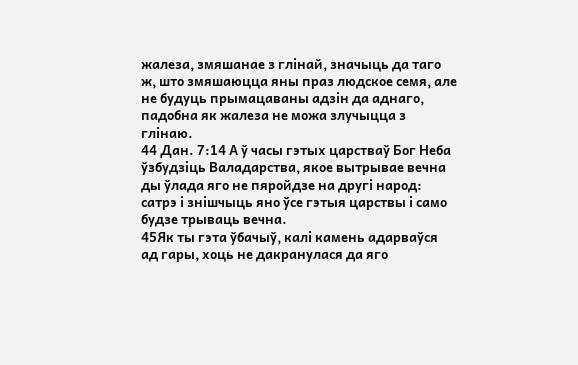жалеза, змяшанае з глінай, значыць да таго ж, што змяшаюцца яны праз людское семя, але не будуць прымацаваны адзін да аднаго, падобна як жалеза не можа злучыцца з глінаю.
44 Дан. 7:14 А ў часы гэтых царстваў Бог Неба ўзбудзіць Валадарства, якое вытрывае вечна ды ўлада яго не пяройдзе на другі народ: сатрэ і знішчыць яно ўсе гэтыя царствы і само будзе трываць вечна.
45Як ты гэта ўбачыў, калі камень адарваўся ад гары, хоць не дакранулася да яго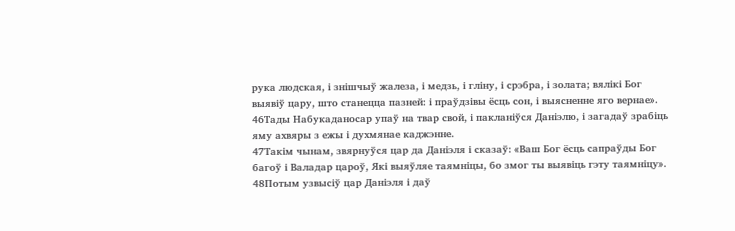рука людская, і знішчыў жалеза, і медзь, і гліну, і срэбра, і золата; вялікі Бог выявіў цару, што станецца пазней: і праўдзівы ёсць сон, і выясненне яго вернае».
46Тады Набукаданосар упаў на твар свой, і пакланіўся Даніэлю, і загадаў зрабіць яму ахвяры з ежы і духмянае каджэнне.
47Такім чынам, звярнуўся цар да Даніэля і сказаў: «Ваш Бог ёсць сапраўды Бог багоў і Валадар цароў, Які выяўляе таямніцы, бо змог ты выявіць гэту таямніцу».
48Потым узвысіў цар Даніэля і даў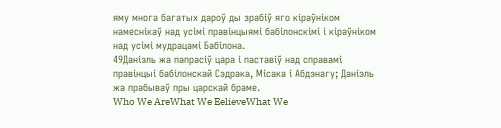яму многа багатых дароў ды зрабіў яго кіраўніком намеснікаў над усімі правінцыямі бабілонскімі і кіраўніком над усімі мудрацамі Бабілона.
49Даніэль жа папрасіў цара і паставіў над справамі правінцыі бабілонскай Сэдрака, Місака і Абдэнагу; Даніэль жа прабываў пры царскай браме.
Who We AreWhat We EelieveWhat We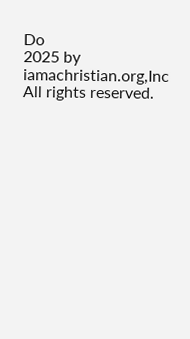Do
2025 by iamachristian.org,Inc All rights reserved.